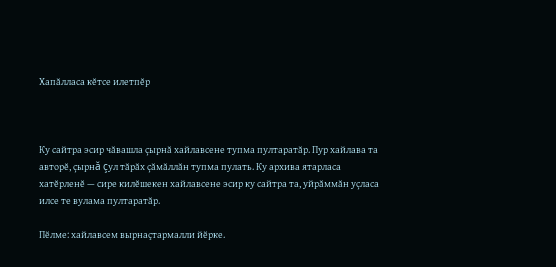Хапăлласа кĕтсе илетпĕр



Ку сайтра эсир чăвашла çырнă хайлавсене тупма пултаратăр. Пур хайлава та авторĕ, çырнă çул тăрăх çăмăллăн тупма пулать. Ку архива ятарласа хатĕрленĕ — сире килĕшекен хайлавсене эсир ку сайтра та, уйрăммăн уçласа илсе те вулама пултаратăр.

Пӗлме: хайлавсем вырнаҫтармалли йӗрке.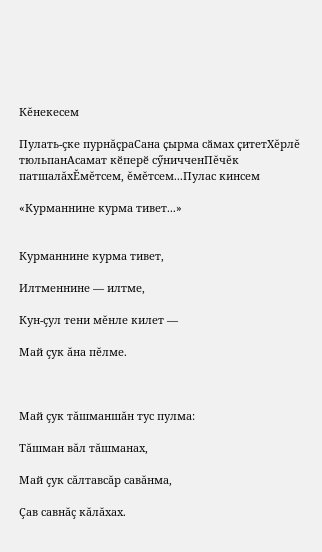Кĕнекесем

Пулать-çке пурнăçраСана ҫырма сӑмах ҫитетХĕрлĕ тюльпанАсамат кӗперӗ сӳничченПĕчĕк патшалăхĔмĕтсем, ĕмĕтсем...Пулас кинсем

«Курманнине курма тивет...»


Курманнине курма тивет,

Илтменнине — илтме,

Кун-çул тени мĕнле килет —

Май çук ăна пĕлме.



Май çук тăшманшăн тус пулма:

Тăшман вăл тăшманах,

Май çук сăлтавсăр савăнма,

Çав савнăç кăлăхах.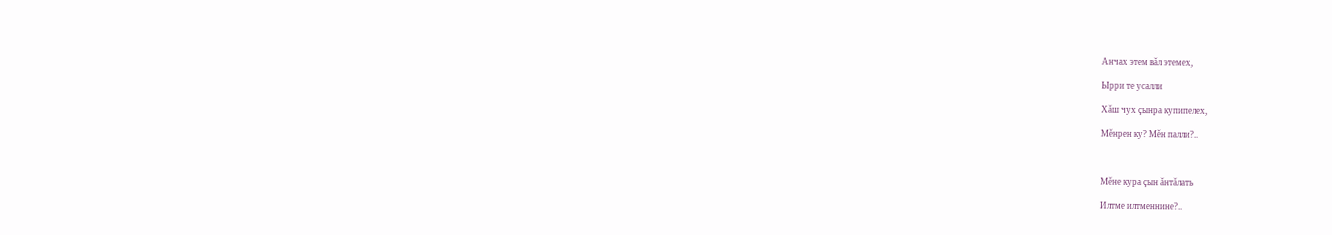Анчах этем вăл этемех,

Ырри те усалли

Хăш чух çынра купипелех,

Мĕнрен ку? Мĕн палли?..



Мĕне кура çын ăнтăлать

Илтме илтменнине?..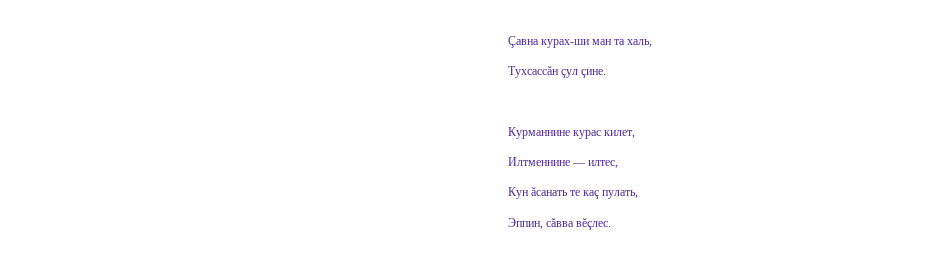Çавна курах-ши ман та халь,

Тухсассăн çул çине.



Курманнине курас килет,

Илтменнине — илтес,

Кун ăсанать те каç пулать,

Эппин, сăвва вĕçлес.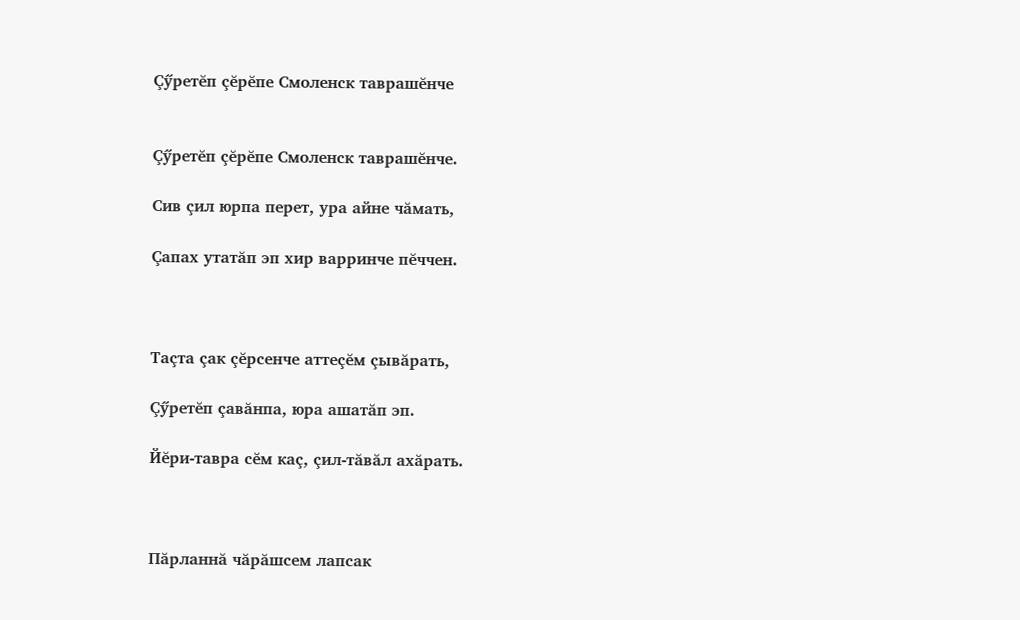Çӳретĕп çĕрĕпе Смоленск таврашĕнче


Çӳретĕп çĕрĕпе Смоленск таврашĕнче.

Сив çил юрпа перет, ура айне чăмать,

Çапах утатăп эп хир варринче пĕччен.



Таçта çак çĕрсенче аттеçĕм çывăрать,

Çӳретĕп çавăнпа, юра ашатăп эп.

Йĕри-тавра сĕм каç, çил-тăвăл ахăрать.



Пăрланнă чăрăшсем лапсак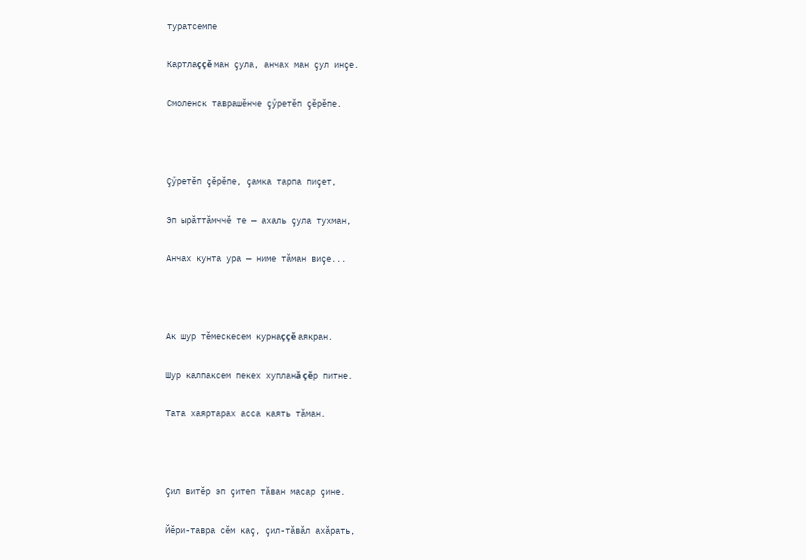туратсемпе

Картлаççĕ ман çула, анчах ман çул инçе.

Смоленск таврашĕнче çӳретĕп çĕрĕпе.



Çӳретĕп çĕрĕпе, çамка тарпа пиçет,

Эп ырăттăмччĕ те — ахаль çула тухман,

Анчах кунта ура — ниме тăман виçе...



Ак шур тĕмескесем курнаççĕ аякран.

Шур калпаксем пекех хупланă çĕр питне.

Тата хаяртарах асса каять тăман.



Çил витĕр эп çитеп тăван масар çине.

Йĕри-тавра сĕм каç, çил-тăвăл ахăрать,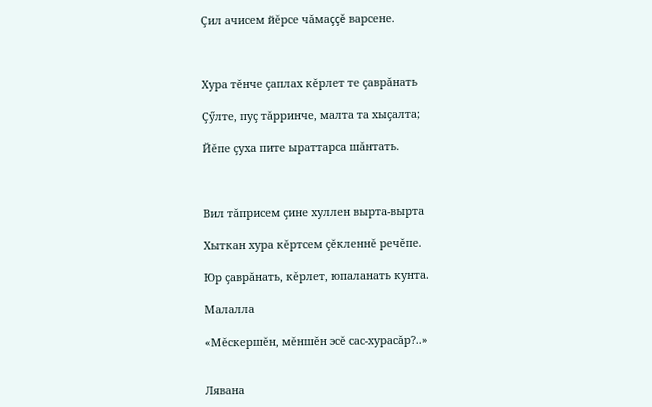Çил ачисем йĕрсе чăмаççĕ варсене.



Хура тĕнче çаплах кĕрлет те çаврăнать

Çӳлте, пуç тăрринче, малта та хыçалта;

Йĕпе çуха пите ыраттарса шăнтать.



Вил тăприсем çине хуллен вырта-вырта

Хыткан хура кĕртсем çĕкленнĕ речĕпе.

Юр çаврăнать, кĕрлет, юпаланать кунта.

Малалла

«Мĕскершĕн, мĕншĕн эсĕ сас-хурасăр?..»


Лявана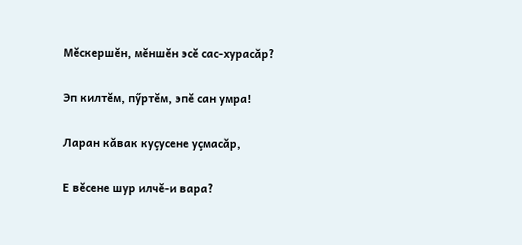Мĕскершĕн, мĕншĕн эсĕ сас-хурасăр?

Эп килтĕм, пӳртĕм, эпĕ сан умра!

Ларан кăвак куçусене уçмасăр,

Е вĕсене шур илчĕ-и вара?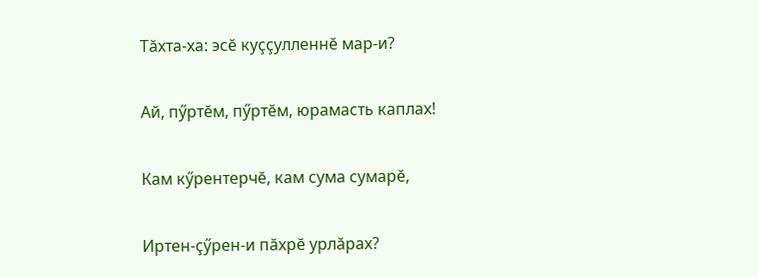Тăхта-ха: эсĕ куççулленнĕ мар-и?

Ай, пӳртĕм, пӳртĕм, юрамасть каплах!

Кам кӳрентерчĕ, кам сума сумарĕ,

Иртен-çӳрен-и пăхрĕ урлăрах?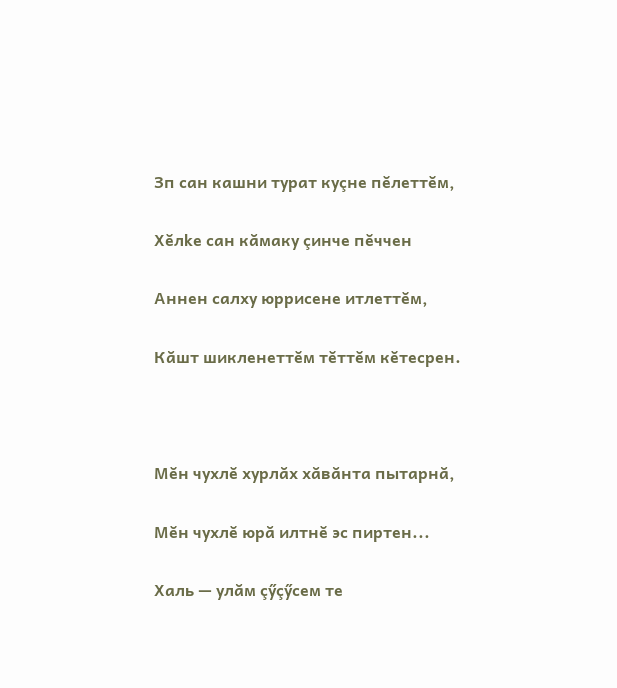Зп сан кашни турат куçне пĕлеттĕм,

Хĕлkе сан кăмаку çинче пĕччен

Аннен салху юррисене итлеттĕм,

Кăшт шикленеттĕм тĕттĕм кĕтесрен.



Мĕн чухлĕ хурлăх хăвăнта пытарнă,

Мĕн чухлĕ юрă илтнĕ эс пиртен...

Халь — улăм çӳçӳсем те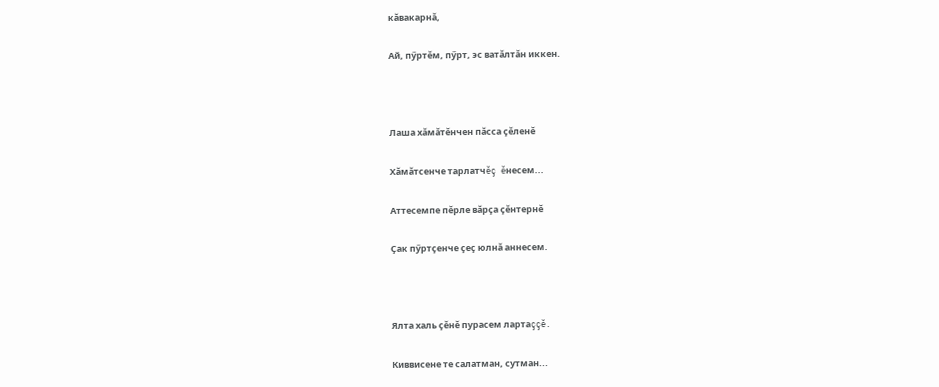кăвакарнă,

Ай, пӳртĕм, пӳрт, эс ватăлтăн иккен.



Лаша хăмăтĕнчен пăсса çĕленĕ

Хăмăтсенче тарлатчĕç ĕнесем...

Аттесемпе пĕрле вăрçа çĕнтернĕ

Çак пӳртçенче çеç юлнă аннесем.



Ялта халь çĕнĕ пурасем лартаççĕ.

Киввисене те салатман, сутман...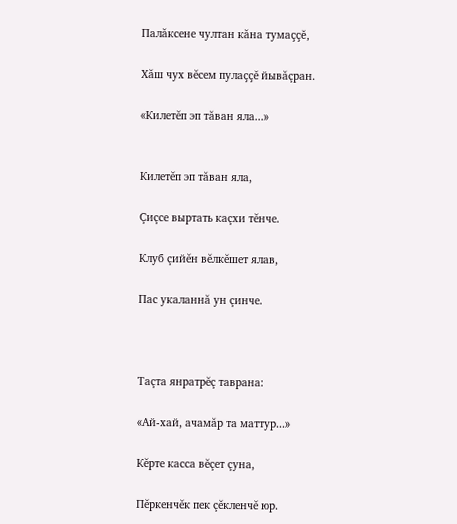Палăксене чултан кăна тумаççĕ,

Хăш чух вĕсем пулаççĕ йывăçран.

«Килетĕп эп тăван яла...»


Килетĕп эп тăван яла,

Çиçсе выртать каçхи тĕнче.

Клуб çийĕн вĕлкĕшет ялав,

Пас укаланнă ун çинче.



Таçта янратрĕç таврана:

«Ай-хай, ачамăр та маттур...»

Кĕрте касса вĕçет çуна,

Пĕркенчĕк пек çĕкленчĕ юр.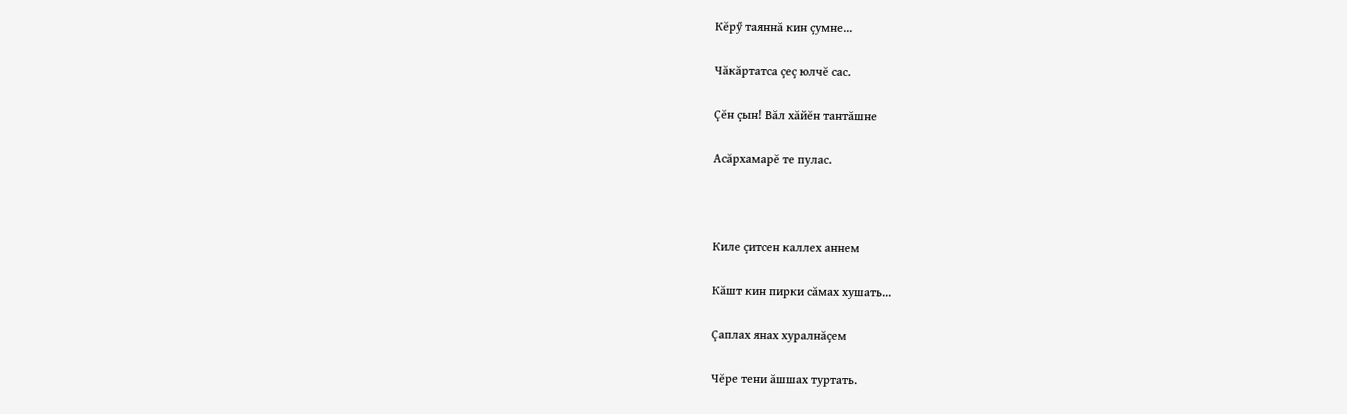Кĕрӳ таяннă кин çумне...

Чăкăртатса çеç юлчĕ сас.

Çĕн çын! Вăл хăйĕн тантăшне

Асăрхамарĕ те пулас.



Киле çитсен каллех аннем

Кăшт кин пирки сăмах хушать...

Çаплах янах хуралнăçем

Чĕре тени ăшшах туртать.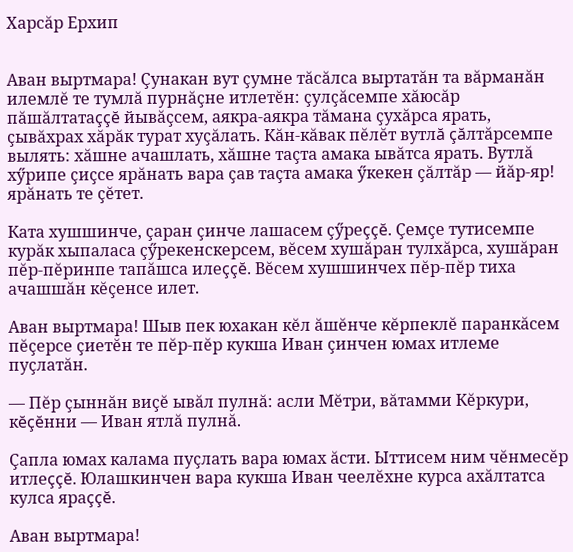Харсăр Ерхип


Аван выртмара! Çунакан вут çумне тăсăлса выртатăн та вăрманăн илемлĕ те тумлă пурнăçне итлетĕн: çулçăсемпе хăюсăр пăшăлтатаççĕ йывăçсем, аякра-аякра тăмана çухăрса ярать, çывăхрах хăрăк турат хуçăлать. Кăн-кăвак пĕлĕт вутлă çăлтăрсемпе вылять: хăшне ачашлать, хăшне таçта амака ывăтса ярать. Вутлă хӳрипе çиçсе ярăнать вара çав таçта амака ӳкекен çăлтăр — йăр-яр! ярăнать те çĕтет.

Ката хушшинче, çаран çинче лашасем çӳреççĕ. Çемçе тутисемпе курăк хыпаласа çӳрекенскерсем, вĕсем хушăран тулхăрса, хушăран пĕр-пĕринпе тапăшса илеççĕ. Вĕсем хушшинчех пĕр-пĕр тиха ачашшăн кĕçенсе илет.

Аван выртмара! Шыв пек юхакан кĕл ăшĕнче кĕрпеклĕ паранкăсем пĕçерсе çиетĕн те пĕр-пĕр кукша Иван çинчен юмах итлеме пуçлатăн.

— Пĕр çыннăн виçĕ ывăл пулнă: асли Мĕтри, вăтамми Кĕркури, кĕçĕнни — Иван ятлă пулнă.

Çапла юмах калама пуçлать вара юмах ăсти. Ыттисем ним чĕнмесĕр итлеççĕ. Юлашкинчен вара кукша Иван чеелĕхне курса ахăлтатса кулса яраççĕ.

Аван выртмара!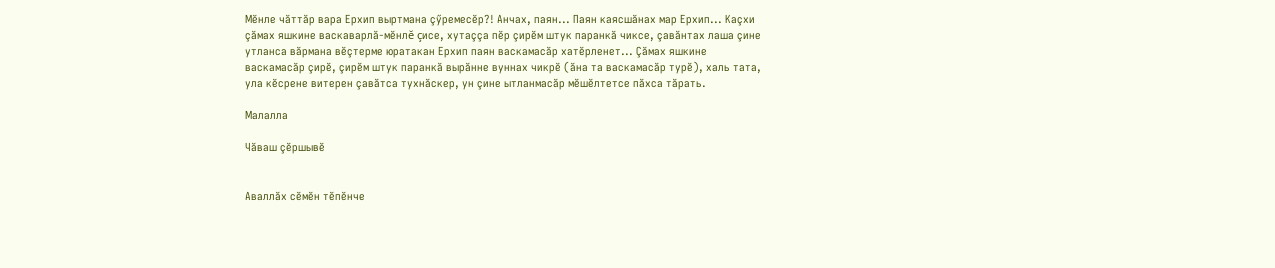Мĕнле чăттăр вара Ерхип выртмана çӳремесĕр?! Анчах, паян... Паян каясшăнах мар Ерхип... Каçхи çăмах яшкине васкаварлă-мĕнлĕ çисе, хутаççа пĕр çирĕм штук паранкă чиксе, çавăнтах лаша çине утланса вăрмана вĕçтерме юратакан Ерхип паян васкамасăр хатĕрленет... Çăмах яшкине васкамасăр çирĕ, çирĕм штук паранкă вырăнне вуннах чикрĕ (ăна та васкамасăр турĕ), халь тата, ула кĕсрене витерен çавăтса тухнăскер, ун çине ытланмасăр мĕшĕлтетсе пăхса тăрать.

Малалла

Чăваш çĕршывĕ


Аваллăх сĕмĕн тĕпĕнче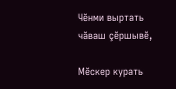Чĕнми выртать чăваш çĕршывĕ,

Мĕскер курать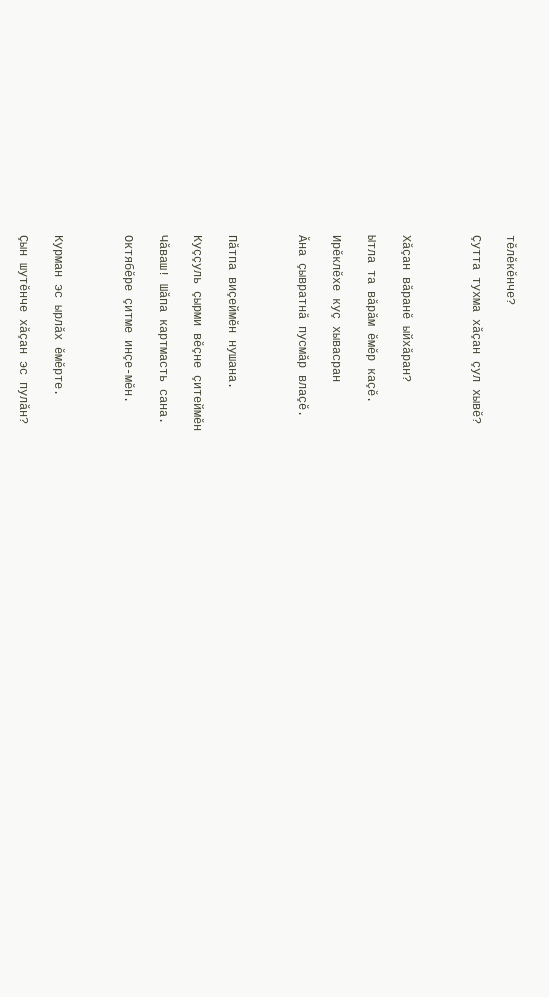тĕлĕкĕнче?

Çутта тухма хăçан çул хывĕ?



Хăçан вăранĕ ыйхăран?

Ытла та вăрăм ĕмĕр каçĕ.

Ирĕклĕхе куç хывасран

Ăна çывратнă пусмăр влаçĕ.



Пăтпа виçеймĕн нушана.

Куççуль çырми вĕçне çитеймĕн

Чăваш! Шăпа картмасть сана.

Октябĕре çитме инçе-мĕн.



Курман эс ырлăх ĕмĕрте.

Çын шутĕнче хăçан эс пулăн?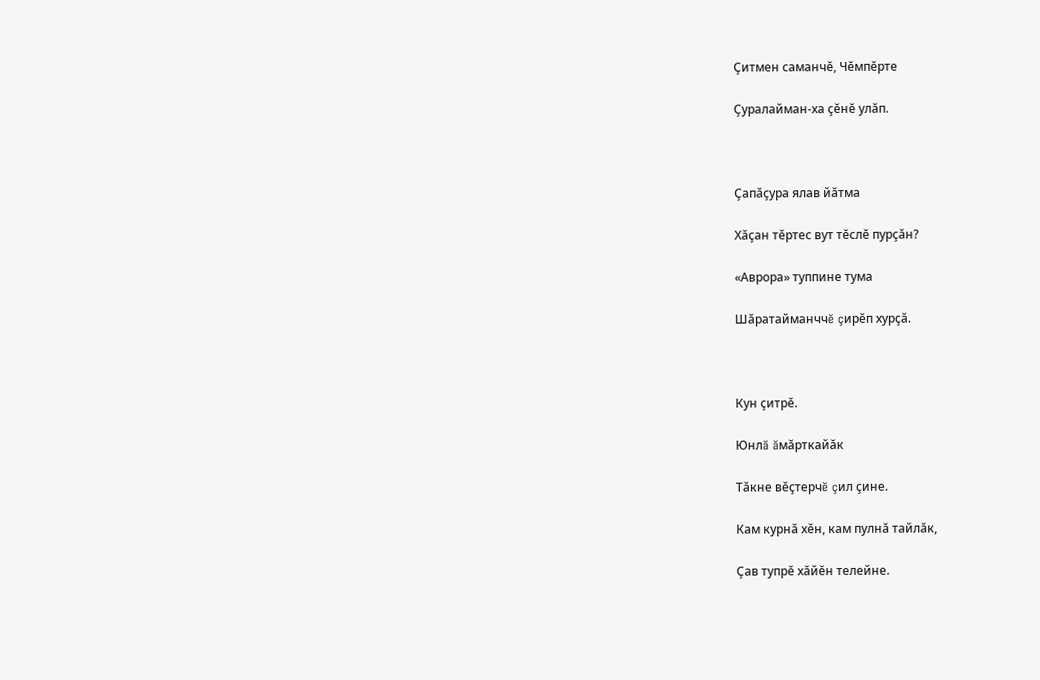Çитмен саманчĕ, Чĕмпĕрте

Çуралайман-ха çĕнĕ улăп.



Çапăçура ялав йăтма

Хăçан тĕртес вут тĕслĕ пурçăн?

«Аврора» туппине тума

Шăратайманччĕ çирĕп хурçă.



Кун çитрĕ.

Юнлă ăмăрткайăк

Тăкне вĕçтерчĕ çил çине.

Кам курнă хĕн, кам пулнă тайлăк,

Çав тупрĕ хăйĕн телейне.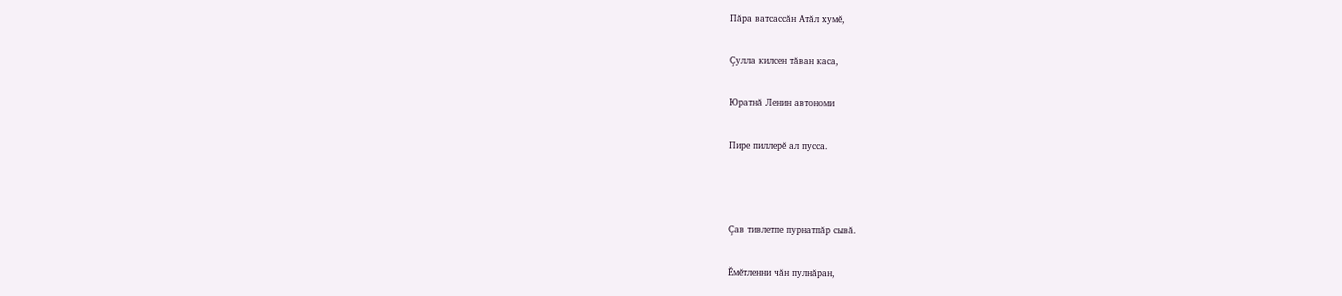Пăра ватсассăн Атăл хумĕ,

Çулла килсен тăван каса,

Юратнă Ленин автономи

Пире пиллерĕ ал пусса.



Çав тивлетпе пурнатпăр сывă.

Ĕмĕтленни чăн пулнăран,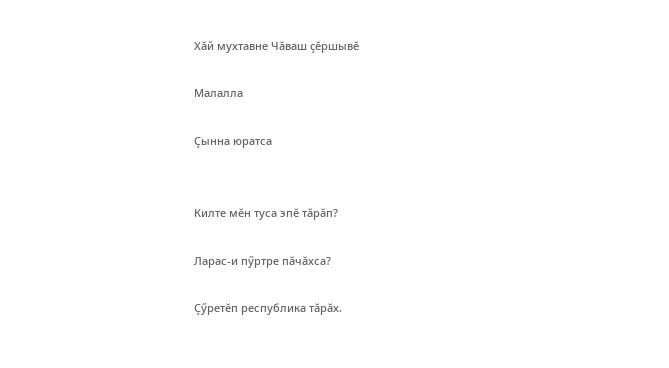Хăй мухтавне Чăваш çĕршывĕ

Малалла

Çынна юратса


Килте мĕн туса эпĕ тăрăп?

Ларас-и пӳртре пăчăхса?

Çӳретĕп республика тăрăх.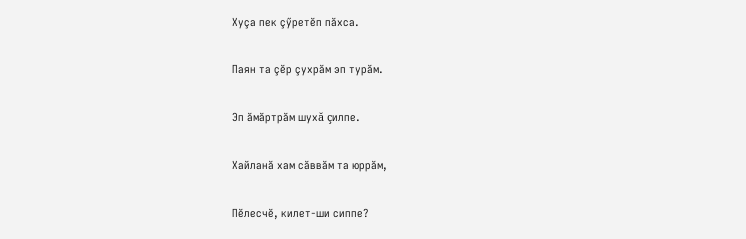Хуçа пек çӳретĕп пăхса.

Паян та çĕр çухрăм эп турăм.

Эп ăмăртрăм шухă çилпе.

Хайланă хам сăввăм та юррăм,

Пĕлесчĕ, килет-ши сиппе?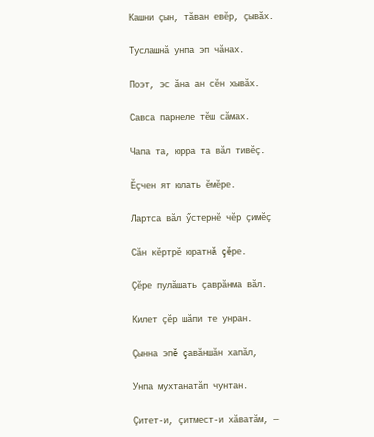Кашни çын, тăван евĕр, çывăх.

Туслашнă унпа эп чăнах.

Поэт, эс ăна ан сĕн хывăх.

Савса парнеле тĕш сăмах.

Чапа та, юрра та вăл тивĕç.

Ĕçчен ят юлать ĕмĕре.

Лартса вăл ӳстернĕ чĕр çимĕç

Сăн кĕртрĕ юратнă çĕре.

Çĕре пулăшать çаврăнма вăл.

Килет çĕр шăпи те унран.

Çынна эпĕ çавăншăн хапăл,

Унпа мухтанатăп чунтан.

Çитет-и, çитмест-и хăватăм, —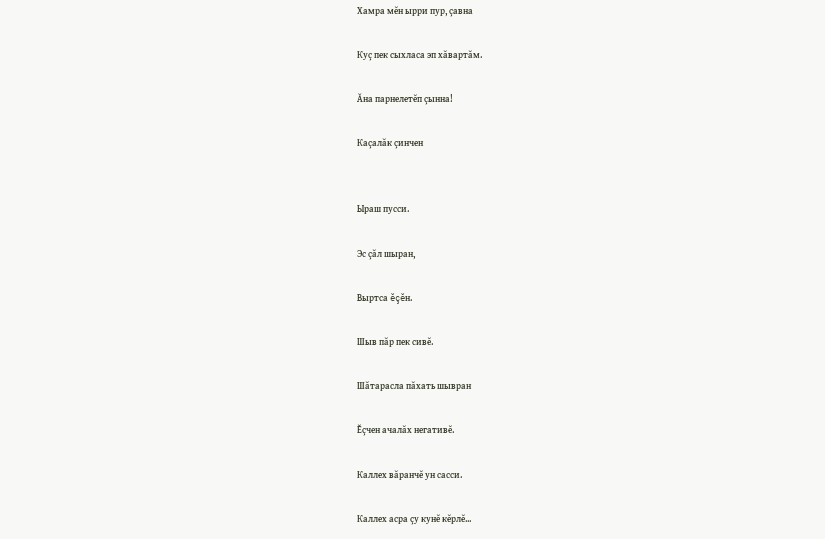Хамра мĕн ырри пур, çавна

Куç пек сыхласа эп хăвартăм.

Ăна парнелетĕп çынна!

Каçалăк çинчен


Ыраш пусси.

Эс çăл шыран,

Выртса ĕçĕн.

Шыв пăр пек сивĕ.

Шăтарасла пăхать шывран

Ĕçчен ачалăх негативĕ.

Каллех вăранчĕ ун сасси.

Каллех асра çу кунĕ кĕрлĕ...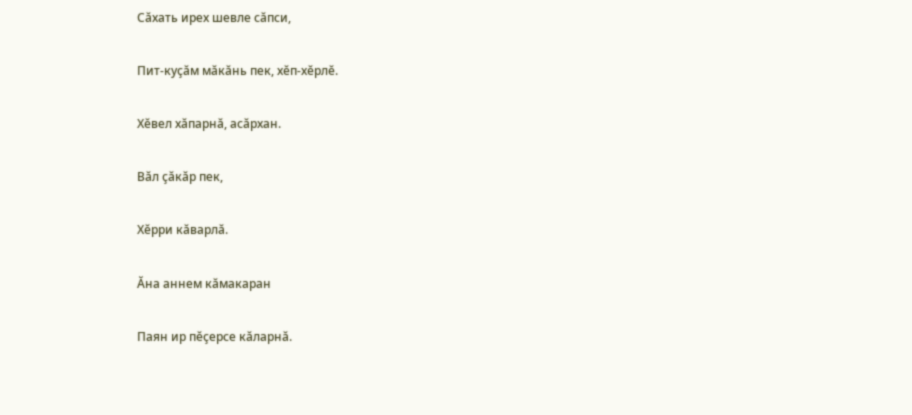Сăхать ирех шевле сăпси,

Пит-куçăм мăкăнь пек, хĕп-хĕрлĕ.

Хĕвел хăпарнă, асăрхан.

Вăл çăкăр пек,

Хĕрри кăварлă.

Ăна аннем кăмакаран

Паян ир пĕçерсе кăларнă.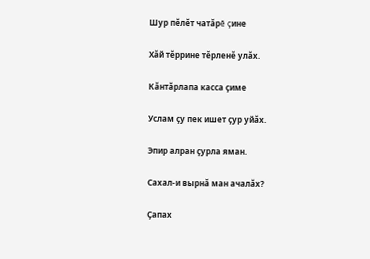Шур пĕлĕт чатăрĕ çине

Хăй тĕррине тĕрленĕ улăх.

Кăнтăрлапа касса çиме

Услам çу пек ишет çур уйăх.

Эпир алран çурла яман.

Сахал-и вырнă ман ачалăх?

Çапах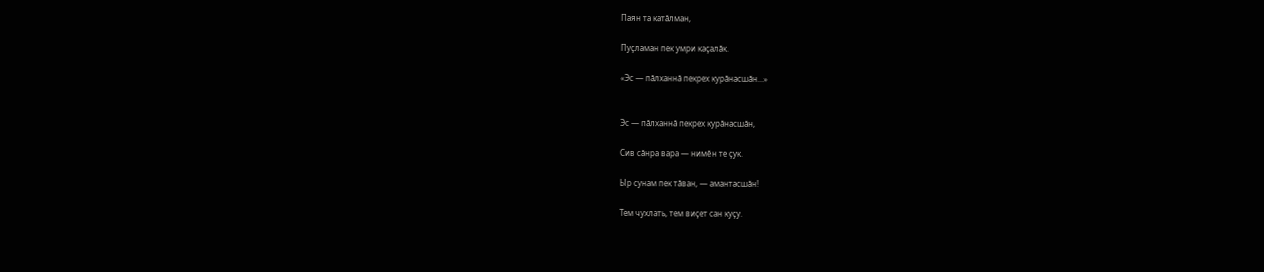Паян та катăлман,

Пуçламан пек умри каçалăк.

«Эс — пăлханнă пекрех курăнасшăн...»


Эс — пăлханнă пекрех курăнасшăн,

Сив сăнра вара — нимĕн те çук.

Ыр сунам пек тăван, — амантасшăн!

Тем чухлать, тем виçет сан куçу.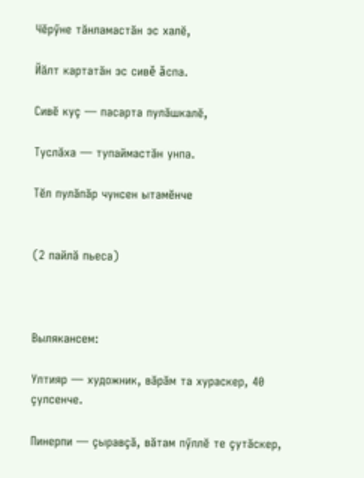Чĕрӳне тăнламастăн эс халĕ,

Йăлт картатăн эс сивĕ ăспа.

Сивĕ куç — пасарта пулăшкалĕ,

Туслăха — тупаймастăн унпа.

Тĕл пулăпăр чунсен ытамĕнче


(2 пайлă пьеса)



Вылякансем:

Ултияр — художник, вăрăм та хураскер, 40 çулсенче.

Пинерпи — çыравçă, вăтам пӳллĕ те çутăскер,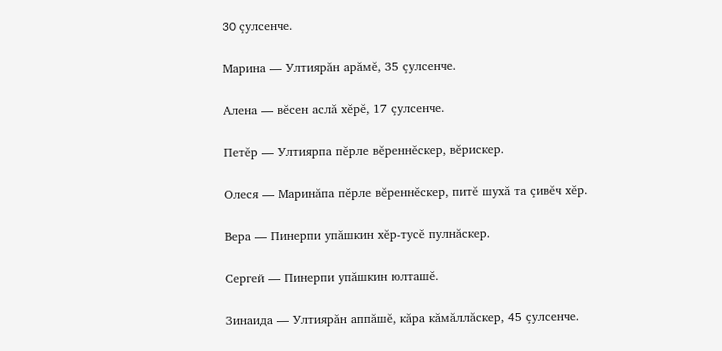30 çулсенче.

Марина — Ултиярăн арăмĕ, 35 çулсенче.

Алена — вĕсен аслă хĕрĕ, 17 çулсенче.

Петĕр — Ултиярпа пĕрле вĕреннĕскер, вĕрискер.

Олеся — Маринăпа пĕрле вĕреннĕскер, питĕ шухă та çивĕч хĕр.

Вера — Пинерпи упăшкин хĕр-тусĕ пулнăскер.

Сергей — Пинерпи упăшкин юлташĕ.

Зинаида — Ултиярăн аппăшĕ, кăра кăмăллăскер, 45 çулсенче.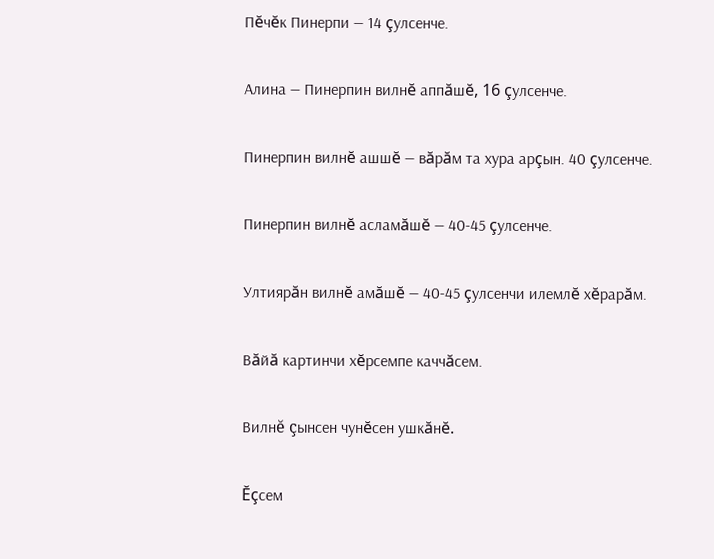Пĕчĕк Пинерпи — 14 çулсенче.

Алина — Пинерпин вилнĕ аппăшĕ, 16 çулсенче.

Пинерпин вилнĕ ашшĕ — вăрăм та хура арçын. 40 çулсенче.

Пинерпин вилнĕ асламăшĕ — 40-45 çулсенче.

Ултиярăн вилнĕ амăшĕ — 40-45 çулсенчи илемлĕ хĕрарăм.

Вăйă картинчи хĕрсемпе каччăсем.

Вилнĕ çынсен чунĕсен ушкăнĕ.

Ĕçсем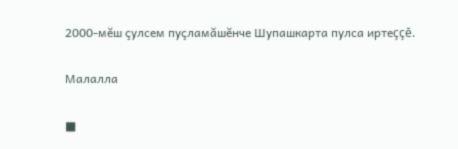2000-мĕш çулсем пуçламăшĕнче Шупашкарта пулса иртеççĕ.

Малалла

■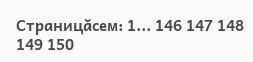Страницăсем: 1... 146 147 148 149 150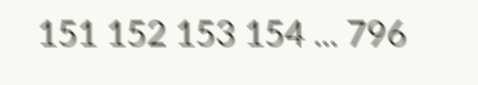151 152 153 154 ... 796